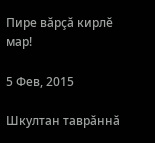Пире вăрçă кирлĕ мар!

5 Фев, 2015

Шкултан таврăннă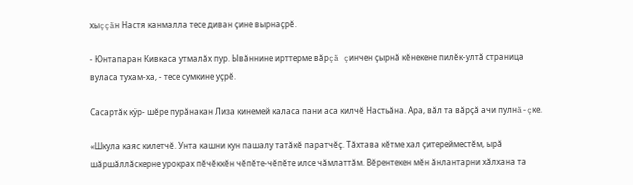хыççăн Настя канмалла тесе диван çине вырнаçрĕ.

- Юнтапаран Кивкаса утмалăх пур. Ывăннине ирттерме вăрçă çинчен çырнă кĕнекене пилĕк-ултă страница вуласа тухам-ха, - тесе сумкине уçрĕ.

Сасартăк кÿр- шĕре пурăнакан Лиза кинемей каласа пани аса килчĕ Настьăна. Ара, вăл та вăрçă ачи пулнă-çке.

«Шкула каяс килетчĕ. Унта кашни кун пашалу татăкĕ паратчĕç. Тăхтава кĕтме хал çитерейместĕм, ырă шăршăллăскерне урокрах пĕчĕккĕн чĕпĕте-чĕпĕте илсе чăмлаттăм. Вĕрентекен мĕн ăнлантарни хăлхана та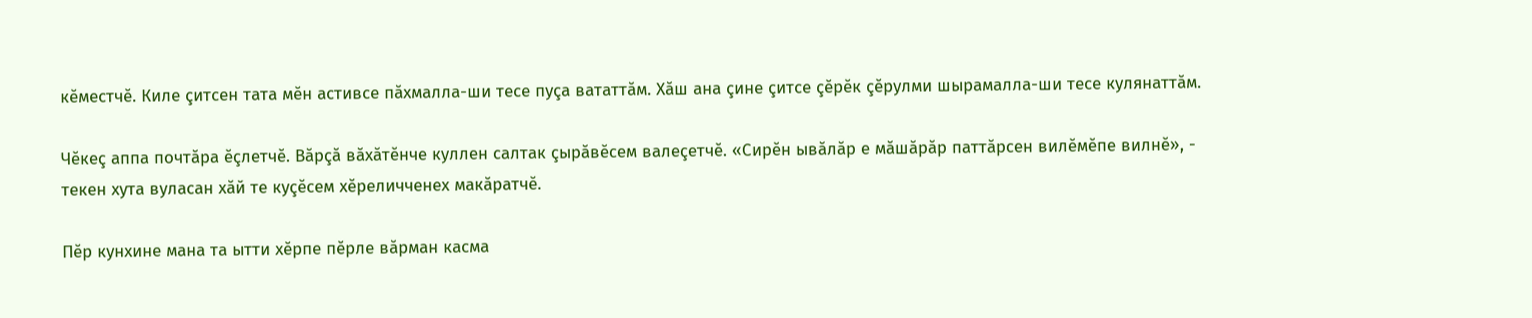кĕместчĕ. Киле çитсен тата мĕн астивсе пăхмалла-ши тесе пуçа вататтăм. Хăш ана çине çитсе çĕрĕк çĕрулми шырамалла-ши тесе кулянаттăм.

Чĕкеç аппа почтăра ĕçлетчĕ. Вăрçă вăхăтĕнче куллен салтак çырăвĕсем валеçетчĕ. «Сирĕн ывăлăр е мăшăрăр паттăрсен вилĕмĕпе вилнĕ», - текен хута вуласан хăй те куçĕсем хĕреличченех макăратчĕ.

Пĕр кунхине мана та ытти хĕрпе пĕрле вăрман касма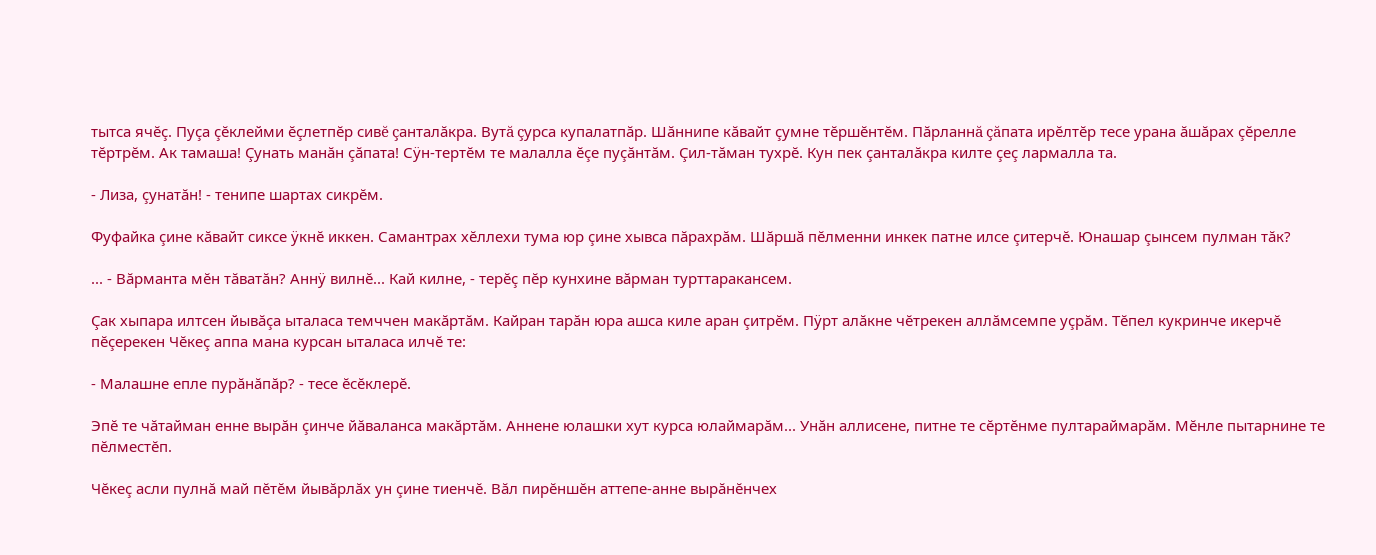тытса ячĕç. Пуçа çĕклейми ĕçлетпĕр сивĕ çанталăкра. Вутă çурса купалатпăр. Шăннипе кăвайт çумне тĕршĕнтĕм. Пăрланнă çăпата ирĕлтĕр тесе урана ăшăрах çĕрелле тĕртрĕм. Ак тамаша! Çунать манăн çăпата! Сÿн-тертĕм те малалла ĕçе пуçăнтăм. Çил-тăман тухрĕ. Кун пек çанталăкра килте çеç лармалла та.

- Лиза, çунатăн! - тенипе шартах сикрĕм.

Фуфайка çине кăвайт сиксе ÿкнĕ иккен. Самантрах хĕллехи тума юр çине хывса пăрахрăм. Шăршă пĕлменни инкек патне илсе çитерчĕ. Юнашар çынсем пулман тăк?

... - Вăрманта мĕн тăватăн? Аннÿ вилнĕ... Кай килне, - терĕç пĕр кунхине вăрман турттаракансем.

Çак хыпара илтсен йывăçа ыталаса темччен макăртăм. Кайран тарăн юра ашса киле аран çитрĕм. Пÿрт алăкне чĕтрекен аллăмсемпе уçрăм. Тĕпел кукринче икерчĕ пĕçерекен Чĕкеç аппа мана курсан ыталаса илчĕ те:

- Малашне епле пурăнăпăр? - тесе ĕсĕклерĕ.

Эпĕ те чăтайман енне вырăн çинче йăваланса макăртăм. Аннене юлашки хут курса юлаймарăм... Унăн аллисене, питне те сĕртĕнме пултараймарăм. Мĕнле пытарнине те пĕлместĕп.

Чĕкеç асли пулнă май пĕтĕм йывăрлăх ун çине тиенчĕ. Вăл пирĕншĕн аттепе-анне вырăнĕнчех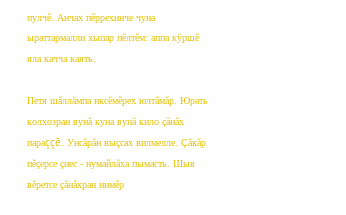пулчĕ. Анчах пĕррехинче чуна ыраттармалли хыпар пĕлтĕм: аппа кÿршĕ яла качча каять.

Петя шăллăмпа иксĕмĕрех юлтăмăр. Юрать колхозран вунă куна вунă кило çăнăх параççĕ. Унсăрăн выçсах вилмелле. Çăкăр пĕçерсе çиес - нумайлăха пымасть. Шыв вĕретсе çăнăхран нимĕр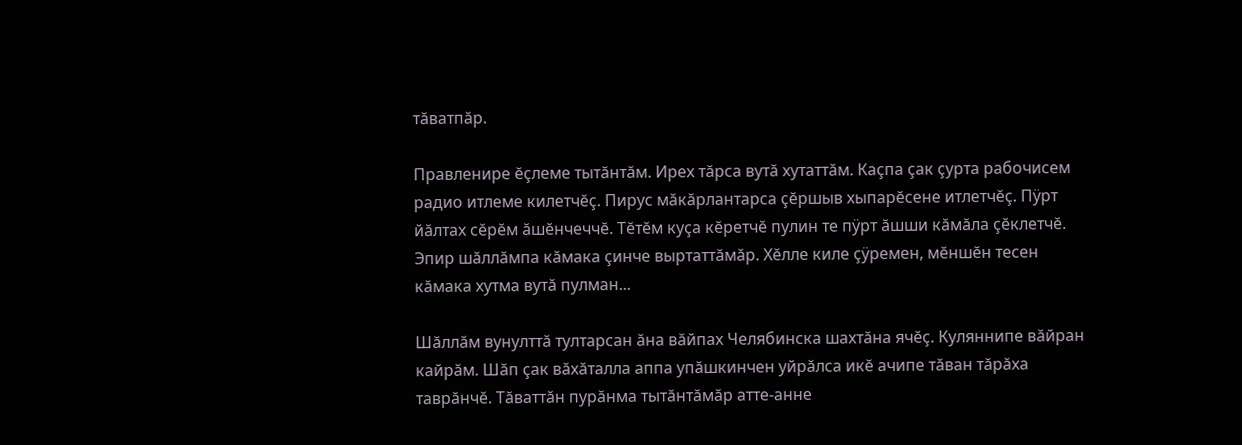тăватпăр.

Правленире ĕçлеме тытăнтăм. Ирех тăрса вутă хутаттăм. Каçпа çак çурта рабочисем радио итлеме килетчĕç. Пирус мăкăрлантарса çĕршыв хыпарĕсене итлетчĕç. Пÿрт йăлтах сĕрĕм ăшĕнчеччĕ. Тĕтĕм куçа кĕретчĕ пулин те пÿрт ăшши кăмăла çĕклетчĕ. Эпир шăллăмпа кăмака çинче выртаттăмăр. Хĕлле киле çÿремен, мĕншĕн тесен кăмака хутма вутă пулман...

Шăллăм вунулттă тултарсан ăна вăйпах Челябинска шахтăна ячĕç. Куляннипе вăйран кайрăм. Шăп çак вăхăталла аппа упăшкинчен уйрăлса икĕ ачипе тăван тăрăха таврăнчĕ. Тăваттăн пурăнма тытăнтăмăр атте-анне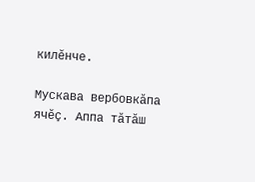килĕнче.

Мускава вербовкăпа ячĕç. Аппа тăтăш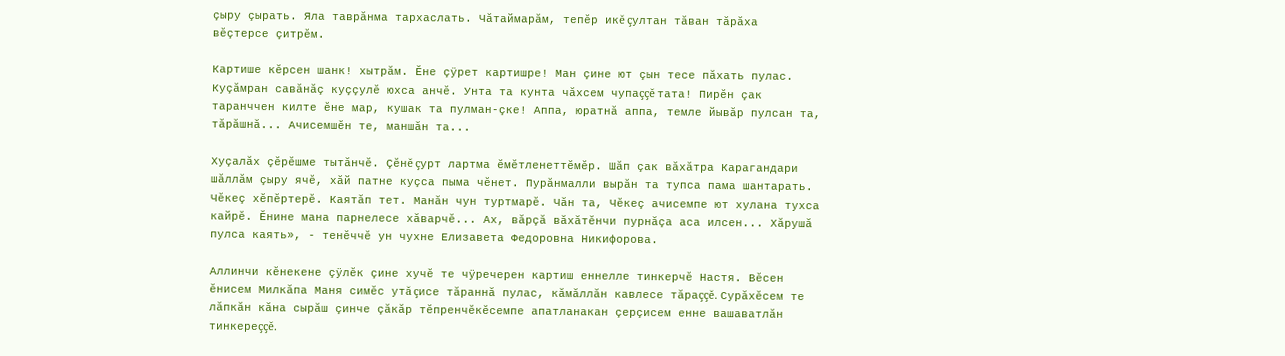çыру çырать. Яла таврăнма тархаслать. Чăтаймарăм, тепĕр икĕ çултан тăван тăрăха вĕçтерсе çитрĕм.

Картише кĕрсен шанк! хытрăм. Ĕне çÿрет картишре! Ман çине ют çын тесе пăхать пулас. Куçăмран савăнăç куççулĕ юхса анчĕ. Унта та кунта чăхсем чупаççĕ тата! Пирĕн çак таранччен килте ĕне мар, кушак та пулман-çке! Аппа, юратнă аппа, темле йывăр пулсан та, тăрăшнă... Ачисемшĕн те, маншăн та...

Хуçалăх çĕрĕшме тытăнчĕ. Çĕнĕ çурт лартма ĕмĕтленеттĕмĕр. Шăп çак вăхăтра Карагандари шăллăм çыру ячĕ, хăй патне куçса пыма чĕнет. Пурăнмалли вырăн та тупса пама шантарать. Чĕкеç хĕпĕртерĕ. Каятăп тет. Манăн чун туртмарĕ. Чăн та, Чĕкеç ачисемпе ют хулана тухса кайрĕ. Ĕнине мана парнелесе хăварчĕ... Ах, вăрçă вăхăтĕнчи пурнăçа аса илсен... Хăрушă пулса каять», - тенĕччĕ ун чухне Елизавета Федоровна Никифорова.

Аллинчи кĕнекене çÿлĕк çине хучĕ те чÿречерен картиш еннелле тинкерчĕ Настя. Вĕсен ĕнисем Милкăпа Маня симĕс утă çисе тăраннă пулас, кăмăллăн кавлесе тăраççĕ. Сурăхĕсем те лăпкăн кăна сырăш çинче çăкăр тĕпренчĕкĕсемпе апатланакан çерçисем енне вашаватлăн тинкереççĕ.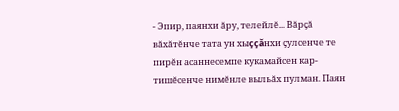- Эпир, паянхи ăру, телейлĕ... Вăрçă вăхăтĕнче тата ун хыççăнхи çулсенче те пирĕн асаннесемпе кукамайсен кар-тишĕсенче нимĕнле выльăх пулман. Паян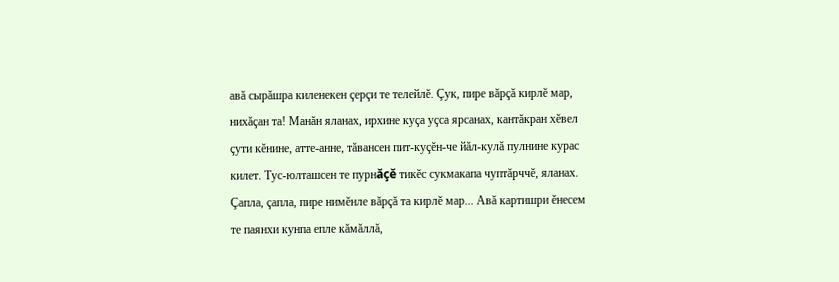авă сырăшра киленекен çерçи те телейлĕ. Çук, пире вăрçă кирлĕ мар, нихăçан та! Манăн яланах, ирхине куçа уçса ярсанах, кантăкран хĕвел çути кĕнине, атте-анне, тăвансен пит-куçĕн-че йăл-кулă пулнине курас килет. Тус-юлташсен те пурнăçĕ тикĕс сукмакапа чуптăрччĕ, яланах. Çапла, çапла, пире нимĕнле вăрçă та кирлĕ мар... Авă картишри ĕнесем те паянхи кунпа епле кăмăллă,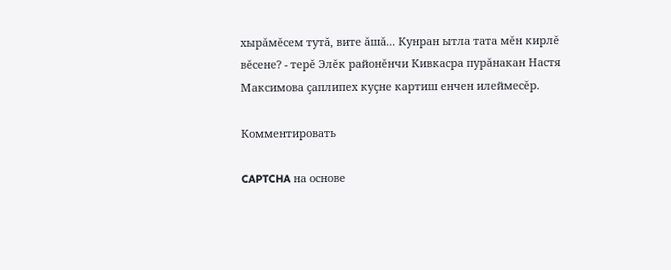хырăмĕсем тутă, вите ăшă... Кунран ытла тата мĕн кирлĕ вĕсене? - терĕ Элĕк районĕнчи Кивкасра пурăнакан Настя Максимова çаплипех куçне картиш енчен илеймесĕр.

Комментировать

CAPTCHA на основе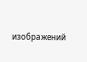изображений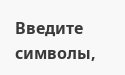Введите символы,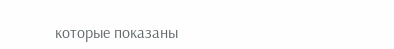которые показаны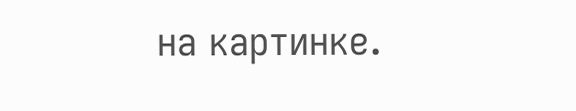на картинке.